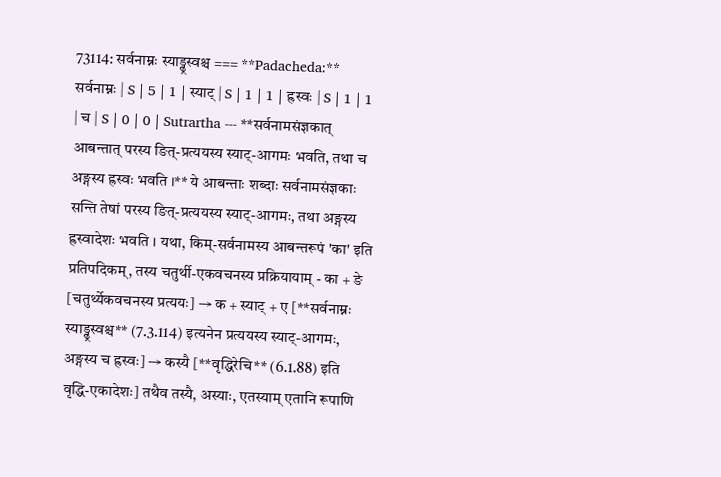73114: सर्वनाम्नः स्याड्ढ्रस्वश्च === **Padacheda:** सर्वनाम्नः | S | 5 | 1 | स्याट् | S | 1 | 1 | ह्रस्वः | S | 1 | 1 | च | S | 0 | 0 | Sutrartha --- **सर्वनामसंज्ञकात् आबन्तात् परस्य ङित्-प्रत्ययस्य स्याट्-आगमः भवति, तथा च अङ्गस्य ह्रस्वः भवति ।** ये आबन्ताः शब्दाः सर्वनामसंज्ञकाः सन्ति तेषां परस्य ङित्-प्रत्ययस्य स्याट्-आगमः, तथा अङ्गस्य ह्रस्वादेशः भवति । यथा, किम्-सर्वनामस्य आबन्तरूपं 'का' इति प्रतिपदिकम्, तस्य चतुर्थी-एकवचनस्य प्रक्रियायाम् - का + ङे [चतुर्थ्येकवचनस्य प्रत्ययः] → क + स्याट् + ए [**सर्वनाम्नः स्याड्ढ्रस्वश्च** (7.3.114) इत्यनेन प्रत्ययस्य स्याट्-आगमः, अङ्गस्य च ह्रस्वः] → कस्यै [**वृद्धिरेचि** (6.1.88) इति वृद्धि-एकादेशः] तथैव तस्यै, अस्याः, एतस्याम् एतानि रूपाणि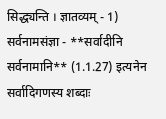सिद्ध्यन्ति । ज्ञातव्यम् - 1) सर्वनामसंज्ञा - **सर्वादीनि सर्वनामानि** (1.1.27) इत्यनेन सर्वादिगणस्य शब्दाः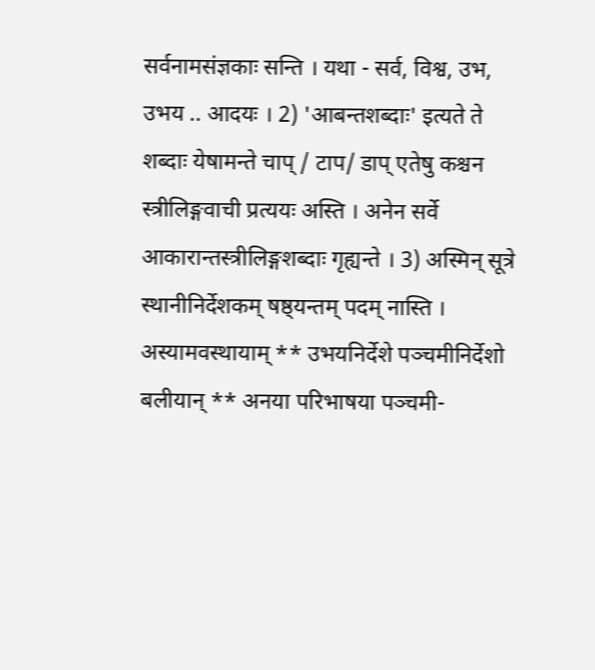सर्वनामसंज्ञकाः सन्ति । यथा - सर्व, विश्व, उभ, उभय .. आदयः । 2) 'आबन्तशब्दाः' इत्यते ते शब्दाः येषामन्ते चाप् / टाप/ डाप् एतेषु कश्चन स्त्रीलिङ्गवाची प्रत्ययः अस्ति । अनेन सर्वे आकारान्तस्त्रीलिङ्गशब्दाः गृह्यन्ते । 3) अस्मिन् सूत्रे स्थानीनिर्देशकम् षष्ठ्यन्तम् पदम् नास्ति । अस्यामवस्थायाम् ** उभयनिर्देशे पञ्चमीनिर्देशो बलीयान् ** अनया परिभाषया पञ्चमी-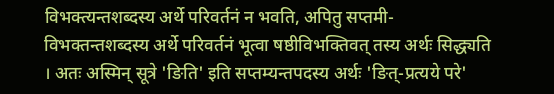विभक्त्यन्तशब्दस्य अर्थे परिवर्तनं न भवति, अपितु सप्तमी-विभक्तन्तशब्दस्य अर्थे परिवर्तनं भूत्वा षष्ठीविभक्तिवत् तस्य अर्थः सिद्ध्यति । अतः अस्मिन् सूत्रे 'ङिति' इति सप्तम्यन्तपदस्य अर्थः 'ङित्-प्रत्यये परे'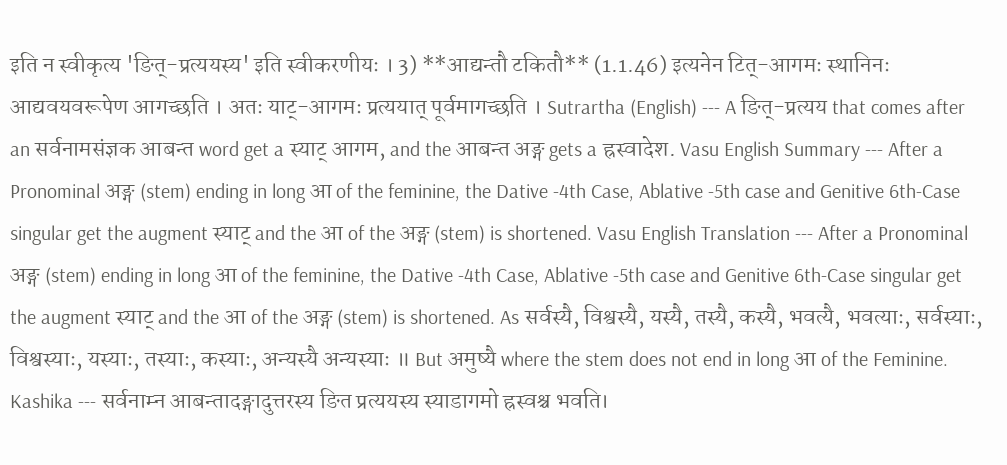इति न स्वीकृत्य 'ङित्-प्रत्ययस्य' इति स्वीकरणीयः । 3) **आद्यन्तौ टकितौ** (1.1.46) इत्यनेन टित्-आगमः स्थानिनः आद्यवयवरूपेण आगच्छति । अतः याट्-आगमः प्रत्ययात् पूर्वमागच्छति । Sutrartha (English) --- A ङित्-प्रत्यय that comes after an सर्वनामसंज्ञक आबन्त word get a स्याट् आगम, and the आबन्त अङ्ग gets a ह्रस्वादेश. Vasu English Summary --- After a Pronominal अङ्ग (stem) ending in long आ of the feminine, the Dative -4th Case, Ablative -5th case and Genitive 6th-Case singular get the augment स्याट् and the आ of the अङ्ग (stem) is shortened. Vasu English Translation --- After a Pronominal अङ्ग (stem) ending in long आ of the feminine, the Dative -4th Case, Ablative -5th case and Genitive 6th-Case singular get the augment स्याट् and the आ of the अङ्ग (stem) is shortened. As सर्वस्यै, विश्वस्यै, यस्यै, तस्यै, कस्यै, भवत्यै, भवत्याः, सर्वस्याः, विश्वस्याः, यस्याः, तस्याः, कस्याः, अन्यस्यै अन्यस्याः ॥ But अमुष्यै where the stem does not end in long आ of the Feminine. Kashika --- सर्वनाम्न आबन्तादङ्गादुत्तरस्य ङित प्रत्ययस्य स्याडागमो ह्रस्वश्च भवति।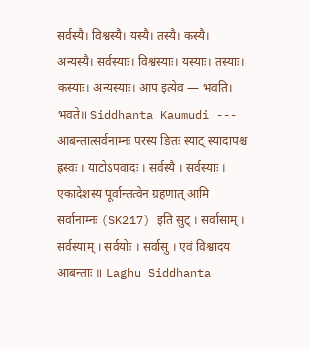सर्वस्यै। विश्वस्यै। यस्यै। तस्यै। कस्यै। अन्यस्यै। सर्वस्याः। विश्वस्याः। यस्याः। तस्याः। कस्याः। अन्यस्याः। आप इत्येव — भवति। भवते॥ Siddhanta Kaumudi --- आबन्तात्सर्वनाम्नः परस्य ङितः स्याट् स्यादापश्च ह्रस्वः । याटोऽपवादः । सर्वस्यै । सर्वस्याः । एकादेशस्य पूर्वान्तत्वेन ग्रहणात् आमि सर्वानाम्नः (SK217) इति सुट् । सर्वासाम् । सर्वस्याम् । सर्वयोः । सर्वासु । एवं विश्वादय आबन्ताः ॥ Laghu Siddhanta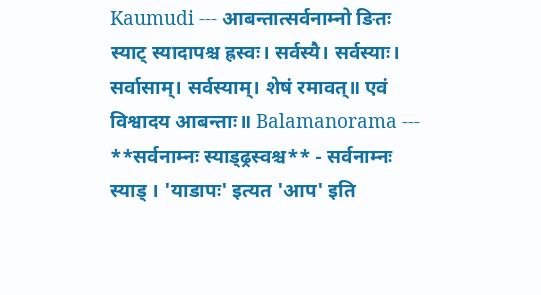Kaumudi --- आबन्तात्सर्वनाम्नो ङितः स्याट् स्यादापश्च ह्रस्वः। सर्वस्यै। सर्वस्याः। सर्वासाम्। सर्वस्याम्। शेषं रमावत्॥ एवं विश्वादय आबन्ताः॥ Balamanorama --- **सर्वनाम्नः स्याड्ढ्रस्वश्च** - सर्वनाम्नः स्याड् । 'याडापः' इत्यत 'आप' इति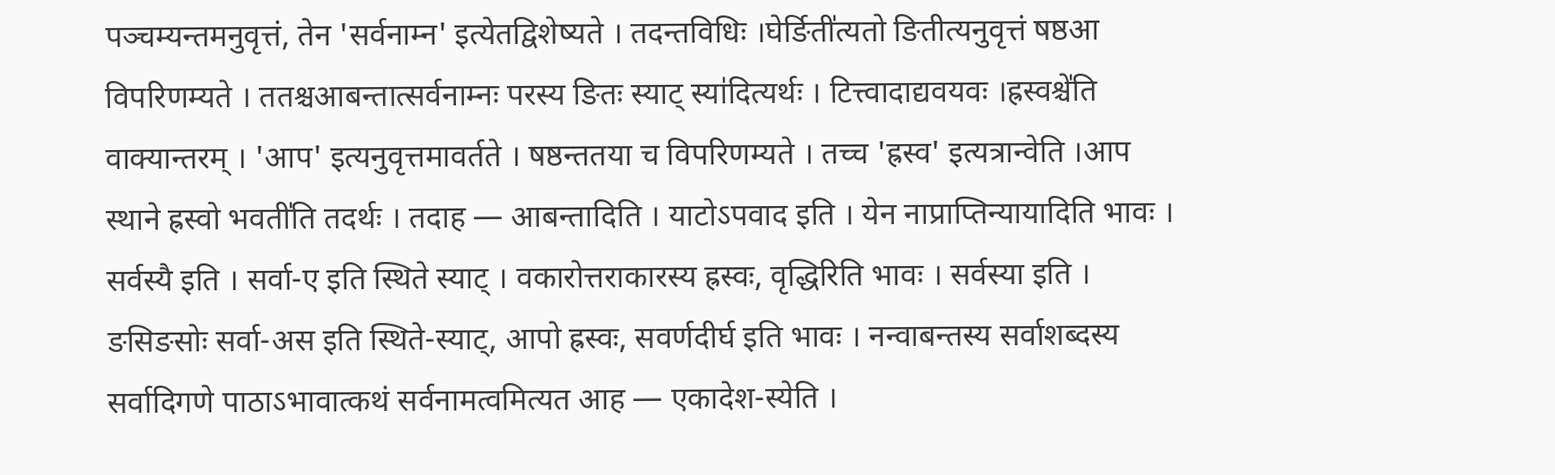पञ्चम्यन्तमनुवृत्तं, तेन 'सर्वनाम्न' इत्येतद्विशेष्यते । तदन्तविधिः ।घेर्ङिती॑त्यतो ङितीत्यनुवृत्तं षष्ठआ विपरिणम्यते । ततश्चआबन्तात्सर्वनाम्नः परस्य ङितः स्याट् स्या॑दित्यर्थः । टित्त्वादाद्यवयवः ।ह्रस्वश्चे॑ति वाक्यान्तरम् । 'आप' इत्यनुवृत्तमावर्तते । षष्ठन्ततया च विपरिणम्यते । तच्च 'ह्रस्व' इत्यत्रान्वेति ।आप स्थाने ह्रस्वो भवती॑ति तदर्थः । तदाह — आबन्तादिति । याटोऽपवाद इति । येन नाप्राप्तिन्यायादिति भावः । सर्वस्यै इति । सर्वा-ए इति स्थिते स्याट् । वकारोत्तराकारस्य ह्रस्वः, वृद्धिरिति भावः । सर्वस्या इति । ङसिङसोः सर्वा-अस इति स्थिते-स्याट्, आपो ह्रस्वः, सवर्णदीर्घ इति भावः । नन्वाबन्तस्य सर्वाशब्दस्य सर्वादिगणे पाठाऽभावात्कथं सर्वनामत्वमित्यत आह — एकादेश-स्येति ।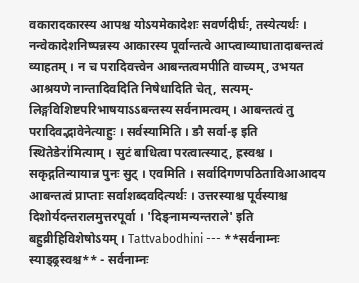वकारादकारस्य आपश्च योऽयमेकादेशः सवर्णदीर्घः, तस्येत्यर्थः । नन्वेकादेशनिष्पन्नस्य आकारस्य पूर्वान्तत्वे आप्त्वाव्याघातादाबन्तत्वं व्याहतम् । न च परादिवत्त्वेन आबन्तत्वमपीति वाच्यम्, उभयत आश्रयणे नान्तादिवदिति निषेधादिति चेत्, सत्यम्-लिङ्गविशिष्टपरिभाषयाऽऽबन्तस्य सर्वनामत्वम् । आबन्तत्वं तु परादिवद्भावेनेत्याहुः । सर्वस्यामिति । ङौ सर्वा-इ इति स्थितेङेरा॑मित्याम् । सुटं बाधित्वा परत्वात्स्याट्, ह्रस्वश्च । सकृद्गतिन्यायान्न पुनः सुट् । एवमिति । सर्वादिगणपठिताविआआदय आबन्तत्वं प्राप्ताः सर्वाशब्दवदित्यर्थः । उत्तरस्याश्च पूर्वस्याश्च दिशोर्यदन्तरालमुत्तरपूर्वा । 'दिङ्नामन्यन्तराले' इति बहुव्रीहिविशेषोऽयम् । Tattvabodhini --- **सर्वनाम्नः स्याड्ढ्रस्वश्च** - सर्वनाम्नः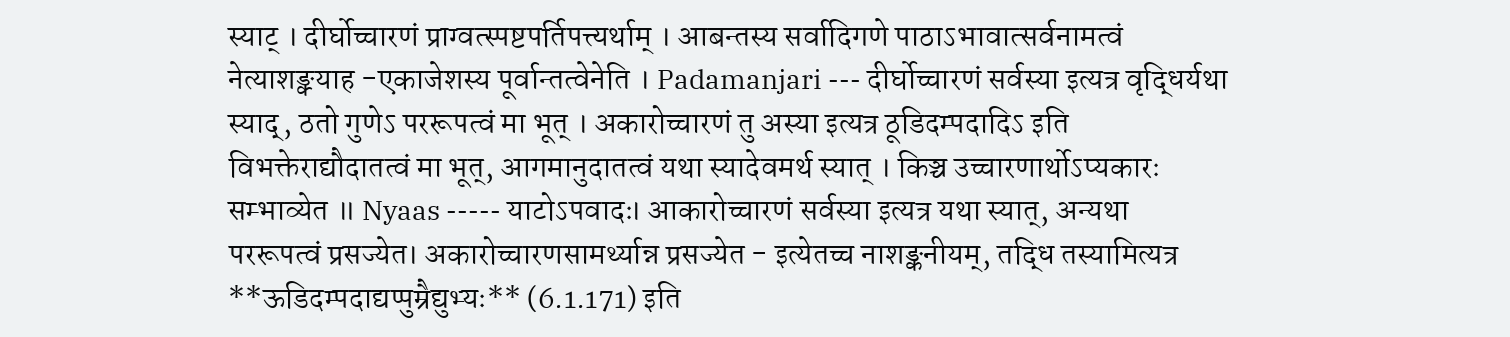स्याट् । दीर्घोच्चारणं प्राग्वत्स्पष्टपर्तिपत्त्यर्थाम् । आबन्तस्य सर्वादिगणे पाठाऽभावात्सर्वनामत्वं नेत्याशङ्क्याह -एकाजेशस्य पूर्वान्तत्वेनेति । Padamanjari --- दीर्घोच्चारणं सर्वस्या इत्यत्र वृद्धिर्यथा स्याद्, ठतो गुणेऽ पररूपत्वं मा भूत् । अकारोच्चारणं तु अस्या इत्यत्र ठूडिदम्पदादिऽ इति विभक्तेराद्यौदातत्वं मा भूत्, आगमानुदातत्वं यथा स्यादेवमर्थ स्यात् । किञ्च उच्चारणार्थोऽप्यकारः सम्भाव्येत ॥ Nyaas ----- याटोऽपवादः। आकारोच्चारणं सर्वस्या इत्यत्र यथा स्यात्, अन्यथा पररूपत्वं प्रसज्येत। अकारोच्चारणसामर्थ्यान्न प्रसज्येत - इत्येतच्च नाशङ्कनीयम्, तद्धि तस्यामित्यत्र **ऊडिदम्पदाद्यप्पुम्रैद्युभ्यः** (6.1.171) इति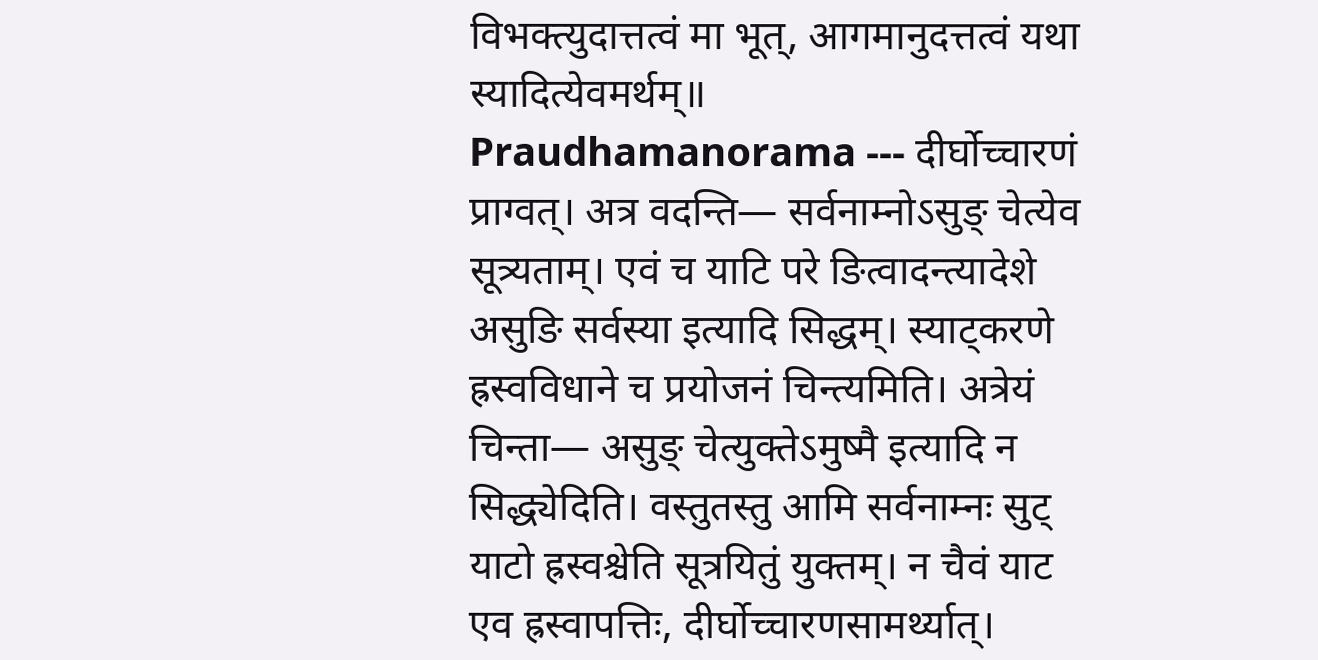विभक्त्युदात्तत्वं मा भूत्, आगमानुदत्तत्वं यथा स्यादित्येवमर्थम्॥ Praudhamanorama --- दीर्घोच्चारणं प्राग्वत्। अत्र वदन्ति— सर्वनाम्नोऽसुङ् चेत्येव सूत्र्यताम्। एवं च याटि परे ङित्वादन्त्यादेशे असुङि सर्वस्या इत्यादि सिद्धम्। स्याट्करणे ह्रस्वविधाने च प्रयोजनं चिन्त्यमिति। अत्रेयं चिन्ता— असुङ् चेत्युक्तेऽमुष्मै इत्यादि न सिद्ध्येदिति। वस्तुतस्तु आमि सर्वनाम्नः सुट् याटो ह्रस्वश्चेति सूत्रयितुं युक्तम्। न चैवं याट एव ह्रस्वापत्तिः, दीर्घोच्चारणसामर्थ्यात्।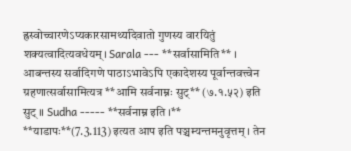ह्रस्वोच्चारणेऽप्यकारसामर्थ्यादेवातो गुणस्य वारयितुं शक्यत्वादित्यवधेयम्। Sarala --- **सर्वासामिति** । आबन्तस्य सर्वादिगणे पाठाऽभावेऽपि एकादेशस्य पूर्वान्तवत्त्वेन ग्रहणात्सर्वासामित्यत्र **आमि सर्वनाम्नः सुट्** (७.१.५२) इति सुट् ॥ Sudha ----- **सर्वनाम्न इति ।** **याडापः**(7.3.113) इत्यत आप इति पञ्चम्यन्तमनुवृत्तम् । तेन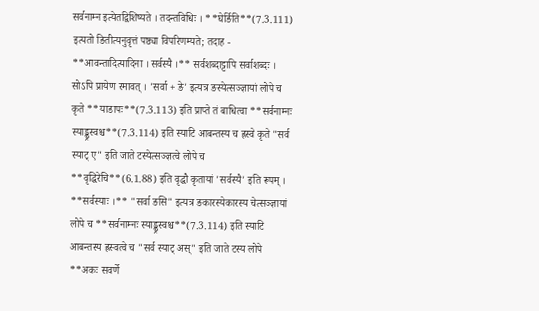सर्वनाम्न इत्येतद्विशिष्यते । तदन्तविधिः । **घेर्ङिति**(7.3.111) इत्यतो ङितीत्यनुवृत्तं पष्ठ्या विपरिणम्यते; तदाह - **आवन्तादित्यादिना । सर्वस्यै ।** सर्वशब्दाट्टापि सर्वाशब्दः । सोऽपि प्रायेण रमावत् । 'सर्वा + ङे' इत्यत्र ङस्येत्सञ्ज्ञायां लोपे च कृते **याडापः**(7.3.113) इति प्राप्ते तं बाधित्वा **सर्वनाम्नः स्याड्ढ्रस्वश्च**(7.3.114) इति स्याटि आबन्तस्य च ह्रस्वे कृते "सर्व स्याट् ए" इति जाते टस्येत्सञ्ज्ञत्वे लोपे च **वृद्धिरेचि**(6.1.88) इति वृद्धौ कृतायां 'सर्वस्यै' इति रूपम् । **सर्वस्याः ।** "सर्वा ङसि" इत्यत्र ङकारस्येकारस्य चेत्सञ्ज्ञायां लोपे च **सर्वनाम्नः स्याड्ढ्रस्वश्च**(7.3.114) इति स्याटि आबन्तस्य ह्रस्वत्वे च "सर्व स्याट् अस्" इति जाते टस्य लोपे **अकः सवर्णे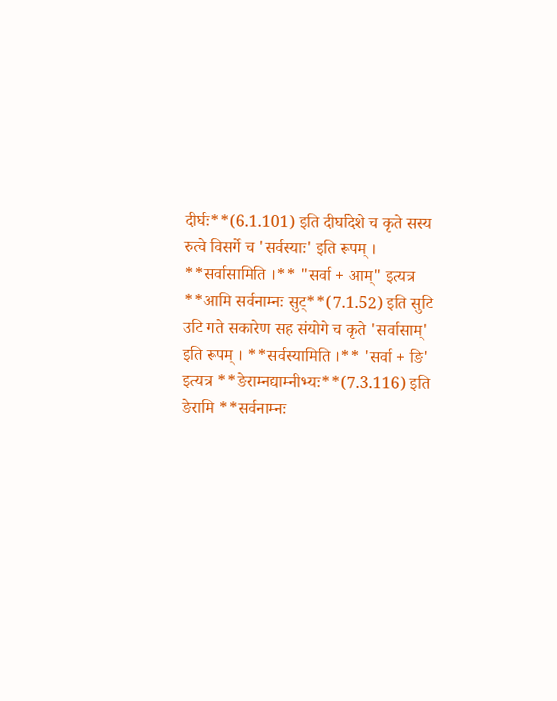दीर्घः**(6.1.101) इति दीर्घादेशे च कृते सस्य रुत्वे विसर्गे च 'सर्वस्याः' इति रूपम् । **सर्वासामिति ।** "सर्वा + आम्" इत्यत्र **आमि सर्वनाम्नः सुट्**(7.1.52) इति सुटि उटि गते सकारेण सह संयोगे च कृते 'सर्वासाम्' इति रूपम् । **सर्वस्यामिति ।** 'सर्वा + ङि' इत्यत्र **ङेराम्नद्याम्नीभ्यः**(7.3.116) इति ङेरामि **सर्वनाम्नः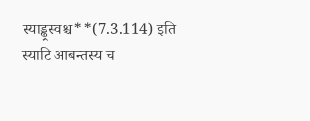स्याड्ढ्रस्वश्च**(7.3.114) इति स्याटि आबन्तस्य च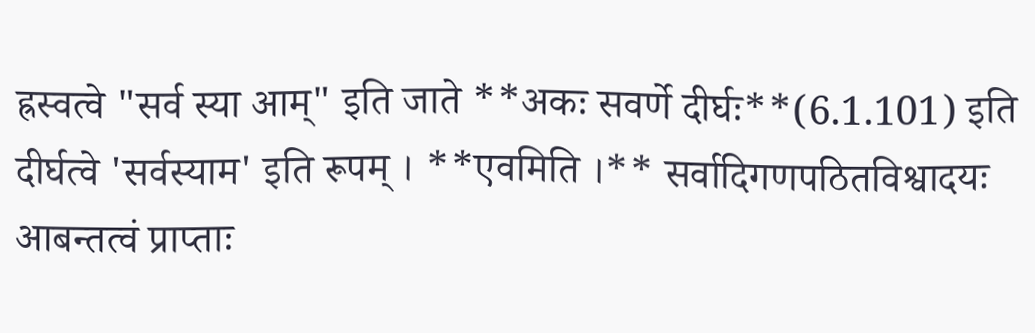ह्रस्वत्वे "सर्व स्या आम्" इति जाते **अकः सवर्णे दीर्घः**(6.1.101) इति दीर्घत्वे 'सर्वस्याम' इति रूपम् । **एवमिति ।** सर्वादिगणपठितविश्वादयः आबन्तत्वं प्राप्ताः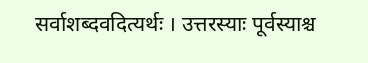सर्वाशब्दवदित्यर्थः । उत्तरस्याः पूर्वस्याश्च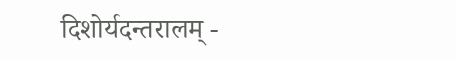दिशोर्यदन्तरालम् -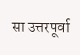सा उत्तरपूर्वा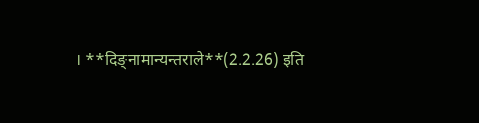। **दिङ्नामान्यन्तराले**(2.2.26) इति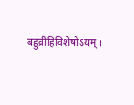बहुव्रीहिविशेषोऽयम् ।